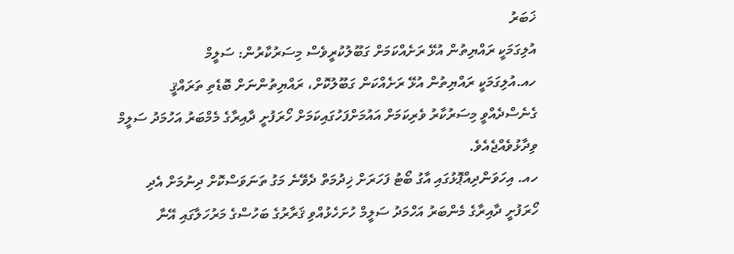ޚަބަރު
އުލިގަމަކީ ރައްޔިތުން އުޅޭ ރަށެއްކަމަށް ގަބޫލުކުރީވެސް މިސަރުކާރުން: ސަލީމް
ހއ.އުލިގަމަކީ ރައްޔިތުން އުޅޭ ރަށެއްކަން ގަބޫލުކޮށް، ރައްޔިތުންނަށް ބޮޑެތި ތަރައްޤީ ގެނެސްދެއްވީ މިސަރުކާރު ވެރިކަމަށް އައުމަށްފަހުގައިކަމަށް ހޯރަފުށީ ދާއިރާގެ މެމްބަރު އަހުމަދު ސަލީމް ވިދާޅުވެއްޖެއެވެ.
ހއ. އިހަވަންދިއްޕޮޅުގައި އާގު ބޯޓު ފަހަރަށް ޚިދުމަތް ދެވޭނެ މަގު ތަނަވަސްކޮށް ދިނުމަށް އެދި ހޯރަފުށީ ދާއިރާގެ މެންބަރު އަހްމަދު ސަލީމް ހުށަހެޅުއްވި ޤަރާރުގެ ބަހުސްގެ މަރުހަލާގައި އޭނާ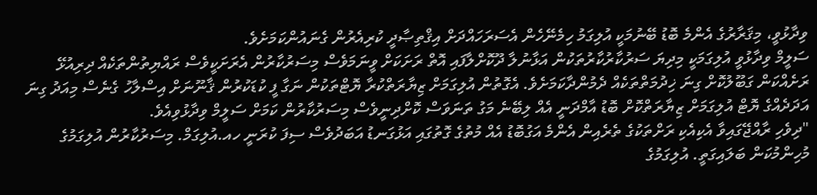ވިދާޅުވީ، މިޤަރާރުގެ އެންމެ ބޮޑު ބޭނުމަކީ އުލިގަމު ހިމެނޭހެން އެސަރަހައްދަށް އިޤްތިޞާދީ ކުރިއެރުން ގެނައުންކަމަށެވެ.
ސަލީމް ވިދާޅުވީ އުލިގަމަކީ މިދިޔަ ސަރުކާރުކާރުތަކުން އަޅާނުލާ ދޫކޮށްލާފައި އޮތް ރަށަކަށް ވީނަމަވެސް މިސަރުކާރުން އެރަށަކީވެސް ރައްޔިތުންތަކެއް ދިރިއުޅޭ ރަށެއްކަން ގަބޫލުކޮށް ގިނަ ޚިދުމަތްތަކެއް ދެމުންދާކަމަށެވެ. އެގޮތުން އުލިގަމަށް ޒިޔާރަތްކުރާ ޔޮޓްތަކުން ނަގާ ފީ ކުޑަކުރުން ޤާނޫނަށް އިސްލާހު ގެނެސް މިއަދު ގިނަ އަދަދެއްގެ ޔޮޓް އުލިގަމަށް ޒިޔާރަތްކޮށް ބޮޑު އާމްދަނީ އެއް ލިބޭނެ މަގު ތަނަވަސް ކޮށްދިނީވެސް މިސަރުކާރުން ކަމަށް ސަލީމް ވިދާޅުވިއެވެ.
"ދިވެހި ރާއްޖޭގައިވާ އެކިއެކި ރަށްތަކުގެ ތެރެއިން އެންމެ އަގުބޮޑު އެއް މުތުގެ ގޮތުގައި އަޅުގަނޑު އަބަދުވެސް ސިފަ ކުރަނީ ހއ.އުލިގަމް. މިސަރުކާރުން އުލިގަމުގެ މުހިންމުކަން ބަލައިގަތީ. އުލިގަމުގެ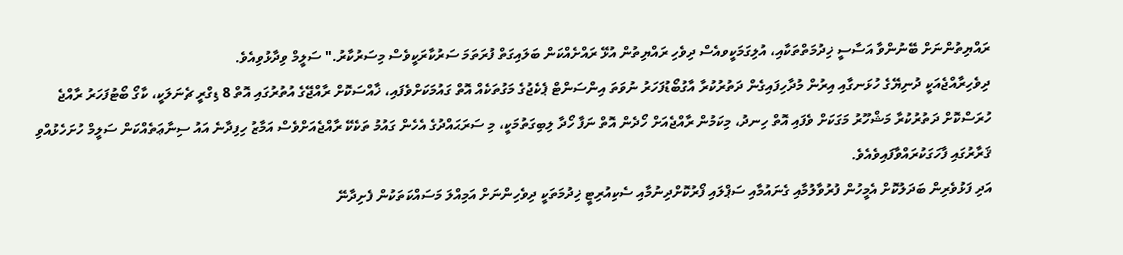ރައްޔިތުންނަށް ބޭނުންވާ އަސާސީ ޚިދުމަތްތަކާއި، އުލިގަމަކީވއެސް ދިވެހި ރައްޔިތުން އުޅޭ ރައްށެއްކަން ބަލައިގަތް ފުރަތަމަ ސަރުކާރަކީވެސް މިސަރުކާރު." ސަލީމް ވިދާޅުވިއެވެ.
ދިވެހިރާއްޖެއަކީ ދުނިޔޭގެ ހުޅަނގާއި އިރުން މުދާހިފައިގެން ދަތުރުކުރާ އާގުބޯޑުފަހަރު ނުވަތަ އިންސަންޓް ޕެކެޖުގެ މަގުތަކެއް އޮތް ގައުމަކަށްވެފައި، ޚާއްސަކޮށް ރާއްޖޭގެ އުތުރުގައި އޮތް 8 ޑިގްރީ ޗެނަލަކީ، ކާގޯ ބޯޓުފަހަރު ރާއްޖެ ހުރަސްކޮށް ދަތުރުކުރާ މަޝްހޫރު މަގަކަށް ވެފައި އޮތް ހިނދު، މިކަމުން ރާއްޖެއަށް ހޯދެން އޮތް ނަފާ ހޯދާ ލިބިގަތުމަކީ، މި ސަރަޙައްދުގެ އެހެން ގައުމު ތަކެކޭ ރާއްޖެއަށްވެސް އަމާޒު ހިފިދާނެ އައު ސިނާޢަތެއްކަން ސަލީމް ހުށަހެޅުއްވި ޤަރާރުގައި ފާހަގަކުރައްވާފައިވެއެވެ.
އަދި ފަޅުވެރިން ބަދަލުކޮށް އެމީހުން ފުރުވާލުމާއި ގެނައުމާއި ސަޕްލައި ފޯރުކޮށްދިނުމާއި ސެކިއުރިޓީ ޚިދުމަތަކީ ދިވެހިންނަށް އަމިއްލަ މަސައްކަތަކުން ފެށިދާނޭ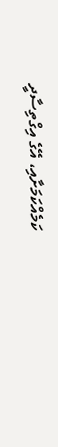ކަމެއްކަމަށާއި، އޭގެ އިގްތިސާދީ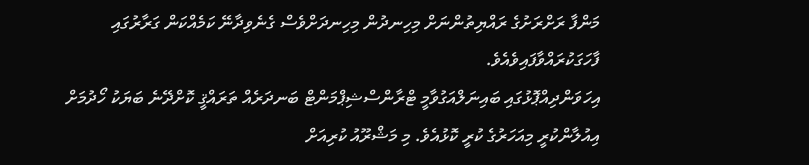މަންފާ ރަށްރަށުގެ ރައްޔިތުންނަށް މިހިނދުން މިހިނދަށްވެސް ގެނެވިދާނޭ ކަމެއްކަން ގަރާރުގައި ފާހަގަކުރައްވާފައިވެއެވެ.
އިހަވަންދިއްޕޮޅުގައި ބައިނަލްއަގުވާމީ ޓްރާންސްޝިޕްމަންޓް ބަނދަރެއް ތަރައްޤީ ކޮށްދޭނެ ބަޔަކު ހޯދުމަށް އިއުލާންކުރީ މިއަހަރުގެ ކުރީ ކޮޅުއެވެ. މި މަޝްރޫއު ކުރިއަށް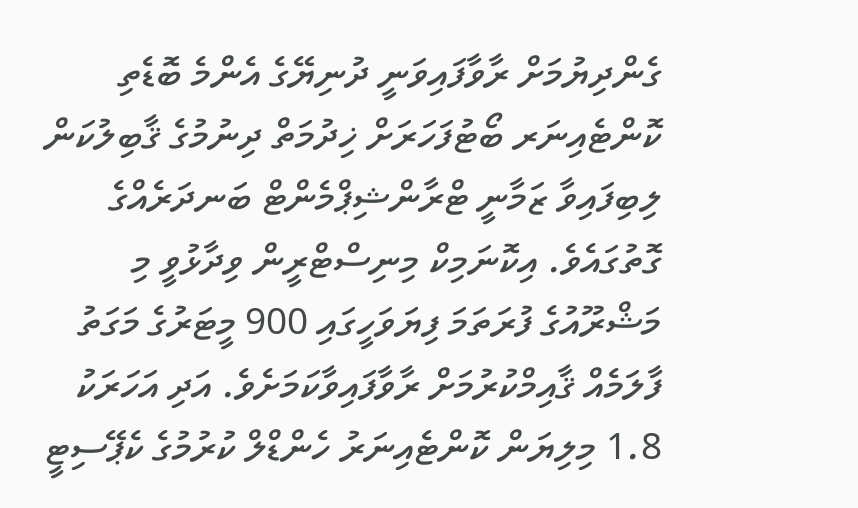ގެންދިޔުމަށް ރާވާފައިވަނީ ދުނިޔޭގެ އެންމެ ބޮޑެތި ކޮންޓެއިނަރ ބޯޓުފަހަރަށް ޚިދުމަތް ދިނުމުގެ ޤާބިލުކަން ލިބިފައިވާ ޒަމާނީ ޓްރާންޝިޕްމެންޓް ބަނދަރެއްގެ ގޮތުގައެވެ. އިކޮނަމިކް މިނިސްޓްރީން ވިދާޅުވީ މި މަޝްރޫއުގެ ފުރަތަމަ ފިޔަވަހީގައި 900 މީޓަރުގެ މަގަތު ފާލަމެއް ޤާއިމްކުރުމަށް ރާވާފައިވާކަމަށެވެ. އަދި އަހަރަކު 1.8 މިލިޔަން ކޮންޓެއިނަރު ހެންޑްލް ކުރުމުގެ ކެޕޭސިޓީ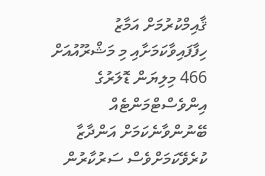ޤާއިމްކުރުމަށް އަމާޒު ހިފާފައިވާކަމަށާއި މި މަޝްރޫއުއަށް 466 މިލިޔަން ޑޮލަރުގެ އިންވެސްޓްމަންޓެއް ބޭނުންވާނެކަމަށް އަންދާޒާ ކުރެވޭކަމަށްވެސް ސަރުކާރުން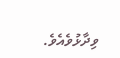ވިދާޅުވެއެވެ.